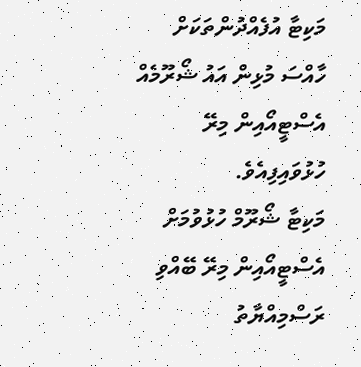މަކިޓާ އުފެއްދުންތަކަށް ހާއްސަ މުޅިން އައު ޝޯރޫމެއް އެސްޓީއޯއިން މިރޭ ހުޅުވައިފިއެވެ.
މަކިޓާ ޝޯރޫމް ހުޅުވުމަށް އެސްޓީއޯއިން މިރޭ ބޭއްވި ރަސްމިއްޔާތު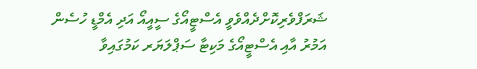ޝަރަފްވެރިކޮށްދެއްވެވީ އެސްޓީއޯގެ ސީއީއޯ އަދި އެމްޑީ ހުސެން އަމުރު އާއި އެސްޓީއޯގެ މަކިޓާ ސަޕްލަޔަރ ކަމުގައިވާ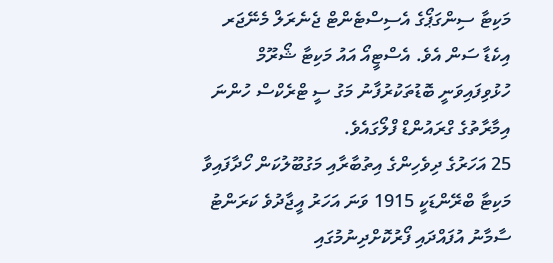މަކިޓާ ސިންގަޕޯގެ އެސިސްޓެންޓް ޖެނެރަލް މެނޭޖަރ އިކެޑާ ސަން އެވެ. އެސްޓީއޯ އައު މަކިޓާ ޝޯރޫމް ހުޅުވިފައިވަނީ ބޮޑުތަކުރުފާނު މަގު ސީ ޓްރެކްސް ހުންނަ އިމާރާތުގެ ގްރައުންޑް ފްލޯގައެވެ.
25 އަހަރުގެ ދިވެހިންގެ އިތުބާރާއި މަގުބޫލުކަން ހޯދާފައިވާ މަކިޓާ ބްރޭންޑަކީ 1915 ވަނަ އަހަރު އީޖާދުވެ ކަރަންޓު ސާމާނު އުފައްދައި ފޯރުކޮށްދިނުމުގައި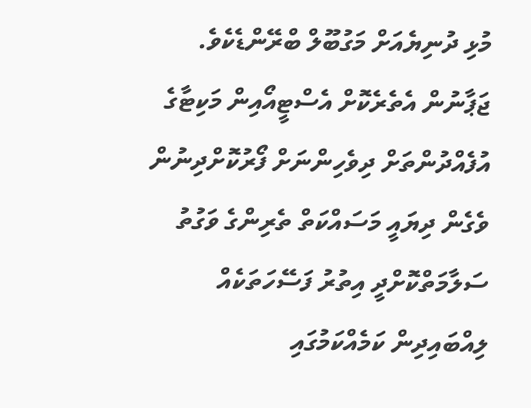މުޅި ދުނިޔެއަށް މަގުބޫލް ބްރޭންޑެކެވެ. ޖަޕާނުން އެތެރެކޮށް އެސްޓީއޯއިން މަކިޓާގެ އުފެއްދުންތަށް ދިވެހިންނަށް ފޯރުކޮށްދިނުން ވެގެން ދިޔައީ މަސައްކަތް ތެރިންގެ ވަގުތު ސަލާމަތްކޮށްދީ އިތުރު ފަސޭހަތަކެއް ލިއްބައިދިން ކަމެއްކަމުގައި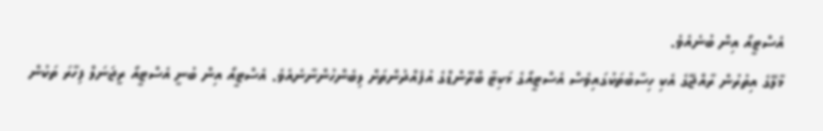އެސްޓީއޯ އިން ބުނެއެވެ.
މާލޭގެ އިތުރުން ރާއްޖޭގެ އެކި ހިސާބުތަކުގައިވެސް އެސްޓީއޯގެ މަކިޓާ ބްރޭންޑްގެ އުފެއްދުންތަށް ލިބެންހުންނާނެއެވެ. އެސްޓީއޯ އިން ބުނީ އެސްޓީއޯ ރީޖަނަލް ފިހާރަ ތަކުން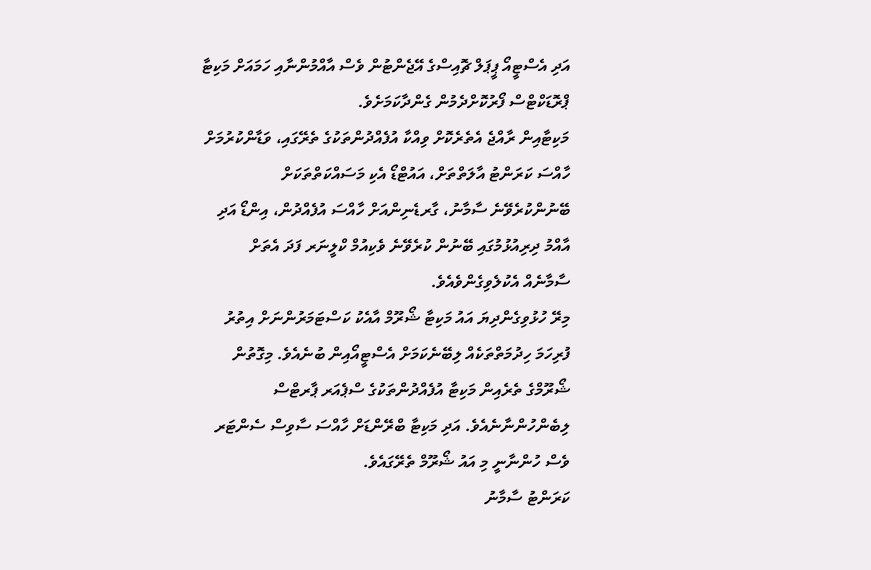އަދި އެސްޓީއޯ ޕީޕަލް ޗޮއިސްގެ އޭޖެންޓުން ވެސް އާއްމުންނާއި ހަމައަށް މަކިޓާ ޕްރޮޑަކްޓްސް ފޯރުކޮށްދެމުން ގެންދާކަމަށެވެ.
މަކިޓާއިން ރާއްޖެ އެތެރެކޮށް ވިއްކާ އުފެއްދުންތަކުގެ ތެރޭގައި، ވަޑާންކުރުމަށް ހާއްސަ ކަރަންޓު އާލަތްތަށް، އައުޓްޑޯ އެކި މަސައްކަތްތަކަށް ބޭނުންކުރެވޭނެ ސާމާނު، ގާރޑެނިންއަށް ހާއްސަ އުފެއްދުން، އިންޑޯ އަދި އާއްމު ދިރިއުޅުމުގައި ބޭނުން ކުރެވޭނެ ވެކިއުމް ކްލީނަރ ފަދަ އެތަށް ސާމާނެއް އެކުލެވިގެންވެއެވެ.
މިރޭ ހުޅުވިގެންދިޔަ އައު މަކިޓާ ޝޯރޫމް އާއެކު ކަސްޓަމަރުންނަށް އިތުރު ފުރިހަމަ ހިދުމަތްތަކެއް ލިބޭނެކަމަށް އެސްޓީއޯއިން ބުނެއެވެ. މިގޮތުން ޝޯރޫމްގެ ތެރެއިން މަކިޓާ އުފެއްދުންތަކުގެ ސްޕެއަރ ޕާރޓްސް ލިބެންހުންނާނެއެވެ. އަދި މަކިޓާ ބްރޭންޑަށް ހާއްސަ ސާވިސް ސެންޓަރ ވެސް ހުންނާނީ މި އައު ޝޯރޫމް ތެރޭގައެވެ.
ކަރަންޓު ސާމާނު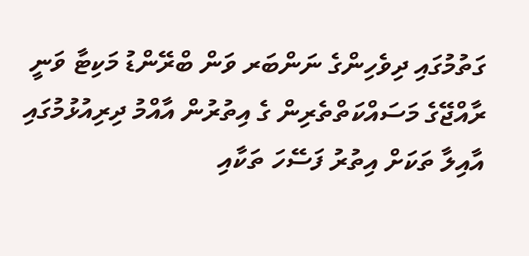ގަތުމުގައި ދިވެހިންގެ ނަންބަރ ވަން ބްރޭންޑު މަކިޓާ ވަނީ ރާއްޖޭގެ މަސައްކަތްތެރިން ގެ އިތުރުން އާއްމު ދިރިއުޅުމުގައި އާއިލާ ތަކަށް އިތުރު ފަސޭހަ ތަކާއި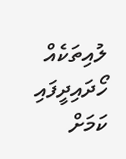ލުއިތަކެއް ހޯދައިދީފައި ކަމަށް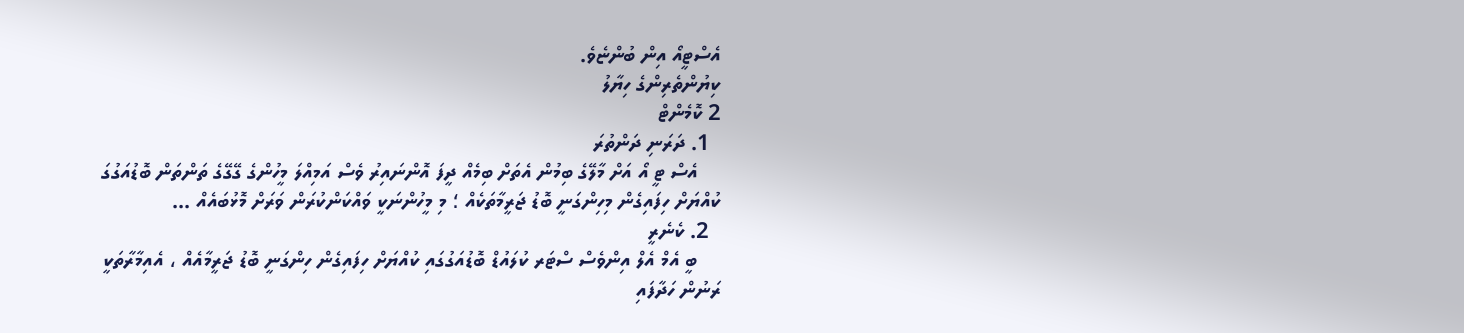އެސްޓީއޯ އިން ބުންޏެވެ.
ކިޔުންތެރިންގެ ހިޔާލު
2 ކޮމެންޓް
  1. ދަރަނި ދަންތުރަ
    އެސް ޓީ އޯ އަށް މާލޭގެ ބިމުން އެތަށް ބިމެއް ދީފަ އޮންނައިރު ވެސް އަމިއްލަ މީހުންގެ ގޭގޭގެ ތަންތަން ބޮޑުއަގުގަ ކުއްޔަށް ހިފައިގެން މިހިންގަނީ ބޮޑު ޖަރީމާތަކެއް ؛ މި މީހުންނަކީ ވައްކަންކުރަން ވަރަށް މޮޅުބައެއް ...
  2. ކެނެރީ
    ބީ އެމް އެލް އިންވެސް ސްޓަރ ކުލައުޑް ބޮޑުއަގުގައި ކުއްޔަށް ހިފައިގެން ހިންގަނީ ބޮޑު ޖަރީމާއެއް ، އެއިމާރާތަކީ ރަނުން ހަދާފައި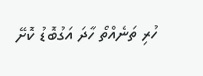ހުރި ތަނެއްތޯ ހާދަ އަގުބޮޑު ކޮށޭ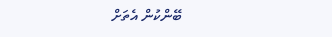ބޭންކުން އެތަށް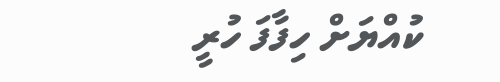ކުއްޔަށް ހިފާފަ ހުރީ